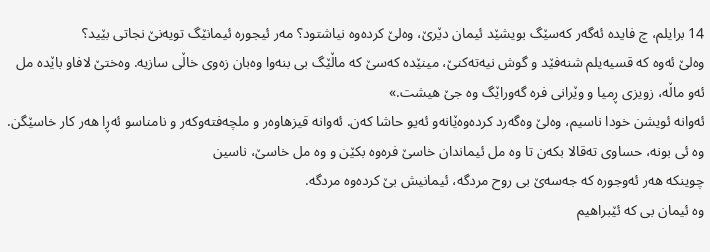14 برایلم، چ فایده ئەگەر کەسێگ بویشێد ئیمان دێرێ، وەلێ کردەوه نياشتود؟ مەر ئیجوره ئیمانێگ تویەنێ نجاتی بێید؟
وەلێ ئەوه که قسیەیلم شنەفێد و گوش نیەتەکنێ، مینێده کەسێ که ماڵێگ بی بنەوا وەبان زەوی خاڵی سازیه. وەختێ لافاو باێده مل ئەو ماڵه، زویزی ڕمیا و وێرانی فره گەوراێگ وه جێ هیشت.»
ئەوانه ئویشن خودا ناسیم، وەلێ وەگەرد کردەوەێانەو ئەیو حاشا کەن. ئەوانه قیزهاوەر و ملچەفتەوکەر و نامناسو ئەڕا هەر کار خاسێگن.
وه ئی بونه، حساوی تەقالا بکەن تا وه مل ئیماندان خاسێ فرەوه بکێن و وه مل خاسێ، ناسین
چوینکه هەر ئەوجورە که جەسەێ بی روح مردگه، ئیمانیش بێ کردەوه مردگه.
وه ئیمان بی که ئێبراهیم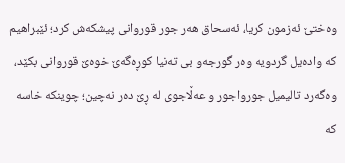وەختێ ئەزمون کریا، ئەسحاق هەر جور قوروانی پیشکەش کرد؛ ئێبراهیم که وادەیل گردویه وەر گورجەو بی تەنیا کوڕەگەێ خوەێ قوروانی بکێد،
وەگەرد تالیمیل جورواجور و عەڵاجوی له ڕێ دەر نەچین؛ چوینکه خاسه که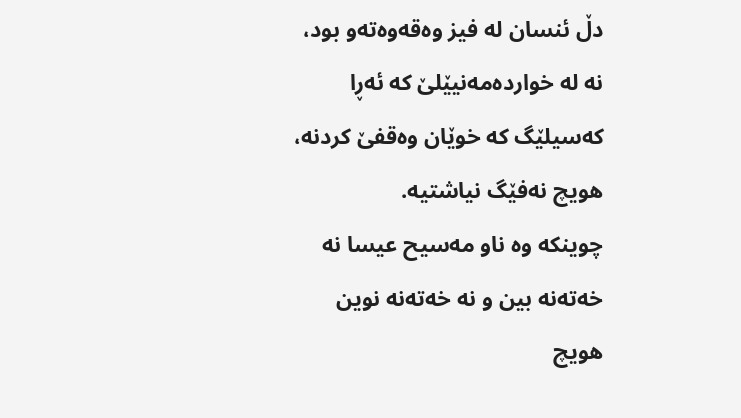دڵ ئنسان له فیز وەقەوەتەو بود، نه له خواردەمەنیێلێ که ئەڕا کەسیلێگ که خوێان وەقفێ کردنه، هویچ نەفێگ نیاشتیه.
چوینکه وه ناو مەسیح عیسا نه خەتەنه بین و نه خەتەنه نوین هویچ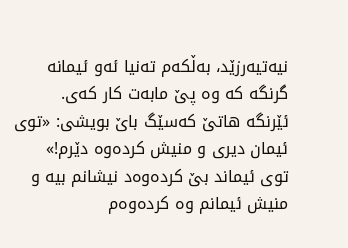نیەتیەرزێد، بەڵکەم تەنیا ئەو ئیمانه گرنگه که وه پێ مابەت کار کەی.
ئێرنگه هاتێ کەسێگ باێ بویشی: «توی ئیمان ديری و منیش کردەوه دێرم!» توی ئیماند بێ کردەوەد نیشانم بیه و منیش ئیمانم وه کردەوەم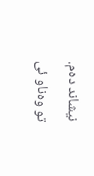نیشاند دەم.
تو وەناو ئی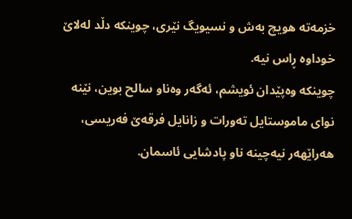خزمەته هویچ بەش و نسیویگ نێری، چوینکه دڵد لەلاێ خوداوه ڕاس نیه.
چوینکه وەپێدان ئویشم، ئەگەر وەناو سالح بوین، نێنه نوای ماموستایل تەورات و زانایل فرقەێ فەریسی، هەراێهەر نیەچینه ناو پادشایی ئاسمان.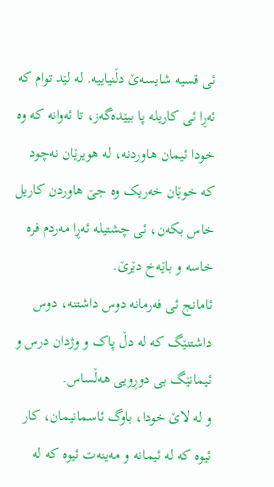ئی قسیه شایسەێ دڵنیاییه. له لێد توام که ئەڕا ئی کاریله پا بیێدەگەز، تا ئەوانه که وه خودا ئیمان هاوردنه، له هویرێان نەچود که خوێان خەریک وه جێ هاوردن کاریل خاس بکەن، ئی چشتیله ئەڕا مەردم فره خاسه و باێەخ دێرێ.
ئامانج ئی فەرمانه دوس داشتنه، دوس داشتنێگ که له دڵ پاک و وژدان درس و ئیمانێگ بی دوڕویی هەڵساس.
و له لاێ خودا، باوگ ئاسمانیمان، کار ئیوه که له ئیمانه و مەینەت ئیوه که له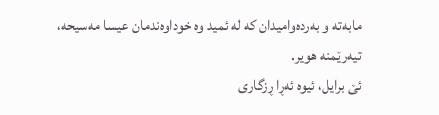مابەته و بەردەوامیدان که له ئمید وه خوداوەندمان عیسا مەسیحه، تیەرێمنه هویر.
ئێ برایل، ئیوه ئەڕا ڕزگاری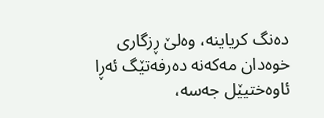دەنگ کریاینه، وەلێ ڕزگاری خوەدان مەکەنه دەرفەتێگ ئەڕا ئاوەختیێل جەسه،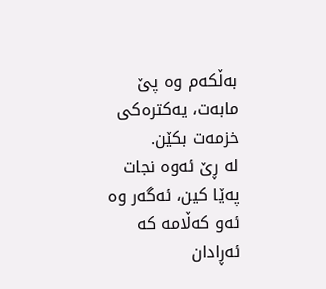بەڵکەم وه پێ مابەت، یەکترەکی خزمەت بکێن.
له ڕێ ئەوه نجات پەێا کین، ئەگەر وه ئەو کەڵامه که ئەڕادان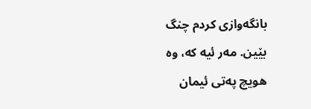بانگەوازی کردم چنگ بێین. مەر ئیه که، وه هویچ پەتی ئیمان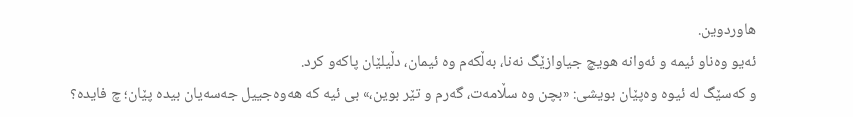هاوردوین.
ئەیو وەناو ئیمه و ئەوانه هویچ جیاوازێگ نەنا، بەڵکەم وه ئیمان، دڵیلێان پاکەو کرد.
و کەسێگ له ئیوه وەپێان بویشی: «بچن وه سڵامەت، گەرم و تێر بوین،» بی ئیه که هەوەجییل جەسەیان بیده پێان؛ چ فایده؟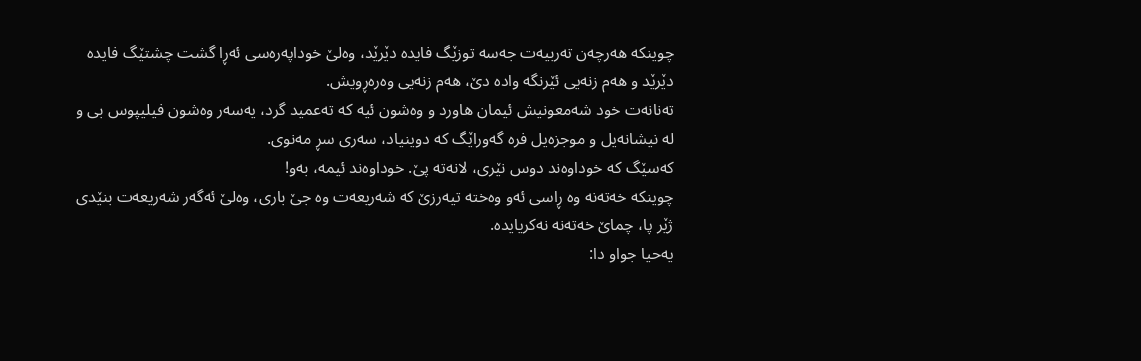چوینکه هەرچەن تەربیەت جەسه توزێگ فایده دێرێد، وەلێ خوداپەرەسی ئەڕا گشت چشتێگ فایده دێرێد و هەم زنەیی ئێرنگه واده دێ، هەم زنەیی وەرەڕویش.
تەنانەت خود شەمعونیش ئیمان هاورد و وەشون ئیه که تەعمید گرد، یەسەر وەشون فیلیپوس بی و له نیشانەیل و موجزەیل فره گەوراێگ که دوینیاد، سەری سڕ مەنوی.
کەسێگ که خوداوەند دوس نێری، لانەته پێ. خوداوەند ئیمه، بەو!
چوینکه خەتەنه وه ڕاسی ئەو وەخته تیەرزێ که شەریعەت وه جێ باری، وەلێ ئەگەر شەریعەت بنێدی ژێر پا، چماێ خەتەنه نەکریایده.
یەحیا جواو دا: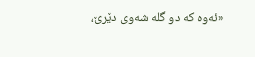«ئەوه که دو گله شەوی دێرێ،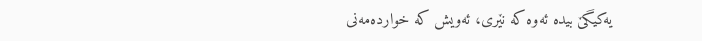یەکیگێ بیده ئەوه که نێری، ئەویش که خواردەمەنی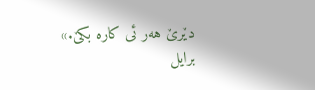دێرێ هەر ئی کاره بکێ.»
برایل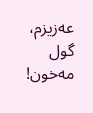عەزیزم، گول مەخون!